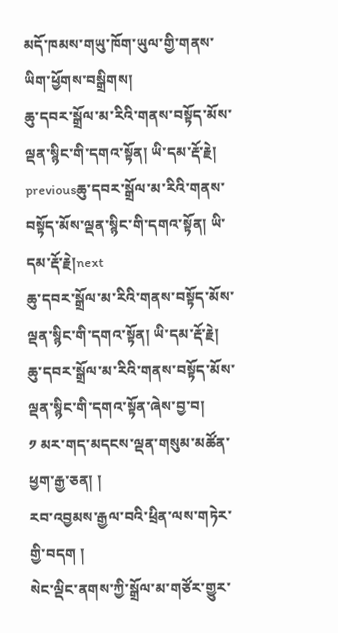མདོ་ཁམས་གཡུ་ཁོག་ཡུལ་གྱི་གནས་ཡིག་ཕྱོགས་བསྒྲིགས།
ཆུ་དབར་སྒྲོལ་མ་རིའི་གནས་བསྟོད་མོས་ལྡན་སྙིང་གི་དགའ་སྟོན། ཡི་དམ་རྡོ་རྗེ།
previousཆུ་དབར་སྒྲོལ་མ་རིའི་གནས་བསྟོད་མོས་ལྡན་སྙིང་གི་དགའ་སྟོན། ཡི་དམ་རྡོ་རྗེ།next
ཆུ་དབར་སྒྲོལ་མ་རིའི་གནས་བསྟོད་མོས་ལྡན་སྙིང་གི་དགའ་སྟོན། ཡི་དམ་རྡོ་རྗེ།
ཆུ་དབར་སྒྲོལ་མ་རིའི་གནས་བསྟོད་མོས་ལྡན་སྙིང་གི་དགའ་སྟོན་ཞེས་བྱ་བ།
༡ མར་གད་མདངས་ལྡན་གསུམ་མཚོན་ཕྱག་རྒྱ་ཅན། །
རབ་འབྱམས་རྒྱལ་བའི་ཕྲིན་ལས་གཏེར་གྱི་བདག །
སེང་ལྡིང་ནགས་ཀྱི་སྒྲོལ་མ་གཙོར་གྱུར་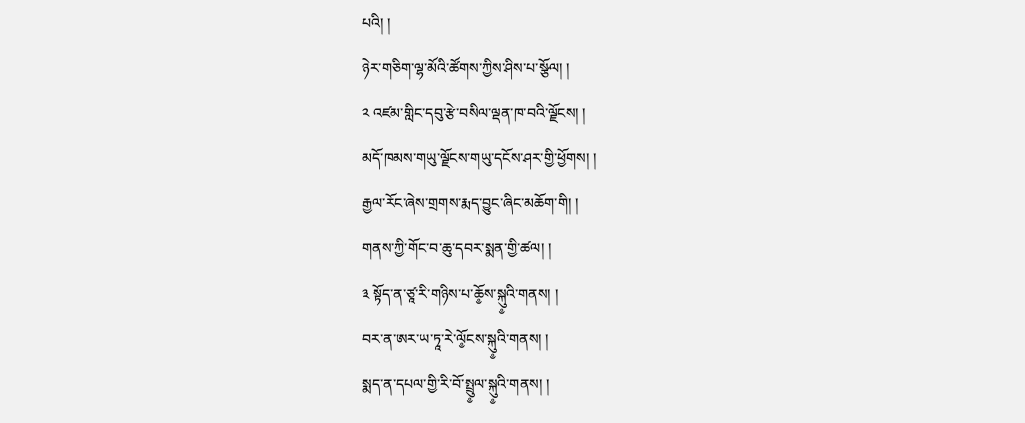པའི། །
ཉེར་གཅིག་ལྷ་མོའི་ཚོགས་ཀྱིས་ཤིས་པ་སྩོལ། །
༢ འཛམ་གླིང་དབུ་རྩེ་བསིལ་ལྡན་ཁ་བའི་ལྗོངས། །
མདོ་ཁམས་གཡུ་ལྗོངས་གཡུ་དངོས་ཤར་གྱི་ཕྱོགས། །
རྒྱལ་རོང་ཞེས་གྲགས་རྨད་བྱུང་ཞིང་མཆོག་གི། །
གནས་ཀྱི་གོང་བ་ཆུ་དབར་སྨན་གྱི་ཚལ། །
༣ སྟོད་ན་ཙཱ་རི་གཉིས་པ་ཆོ༵ས་སྐུ༵འི་གནས། །
བར་ན་ཨར་ཡ་ཏཱ་རེ་ལོ༵ངས་སྐུ༵འི་གནས། །
སྨད་ན་དཔལ་གྱི་རི་བོ་སྤྲུ༵ལ་སྐུ༵འི་གནས། །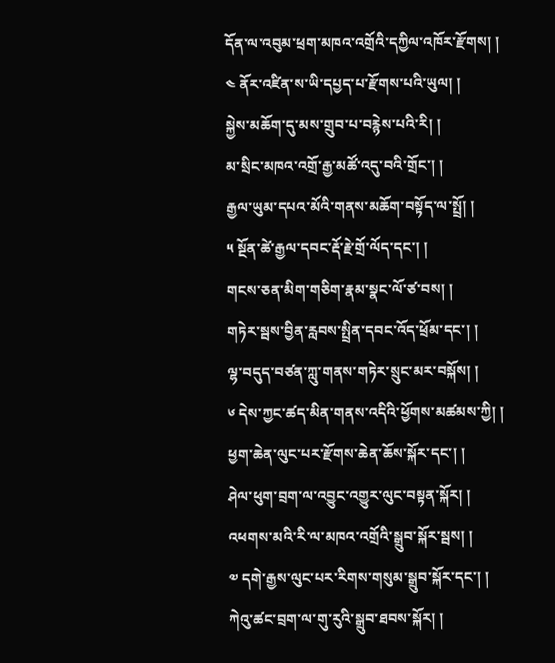དོན་ལ་འབུམ་ཕྲག་མཁའ་འགྲོའི་དཀྱིལ་འཁོར་རྫོགས། །
༤ ནོར་འཛིན་ས་ཡི་དཔྱད་པ་རྫོགས་པའི་ཡུལ། །
སྐྱེས་མཆོག་དུ་མས་གྲུབ་པ་བརྙེས་པའི་རི། །
མ་སྲིང་མཁའ་འགྲོ་རྒྱ་མཚོ་འདུ་བའི་གྲོང་། །
རྒྱལ་ཡུམ་དཔའ་མོའི་གནས་མཆོག་བསྟོད་ལ་སྤྲོ། །
༥ སྔོན་ཚེ་རྒྱལ་དབང་རྡོ་རྗེ་གྲོ་ལོད་དང་། །
གངས་ཅན་མིག་གཅིག་རྣམ་སྣང་ལོ་ཙ་བས། །
གཏེར་སྦས་བྱིན་རླབས་སྤྲིན་དབང་འོད་ཕྲོམ་དང་། །
ལྷ་བདུད་བཙན་ཀླུ་གནས་གཏེར་སྲུང་མར་བསྐོས། །
༦ དེས་ཀྱང་ཚད་མིན་གནས་འདིའི་ཕྱོགས་མཚམས་ཀྱི། །
ཕྱག་ཆེན་ལུང་པར་རྫོགས་ཆེན་ཆོས་སྐོར་དང་། །
ཤེལ་ཕུག་བྲག་ལ་འབྱུང་འགྱུར་ལུང་བསྟན་སྐོར། །
འཕགས་མའི་རི་ལ་མཁའ་འགྲོའི་སྒྲུབ་སྐོར་སྦས། །
༧ དགེ་རྒྱས་ལུང་པར་རིགས་གསུམ་སྒྲུབ་སྐོར་དང་། །
ཀེའུ་ཚང་བྲག་ལ་གུ་རུའི་སྒྲུབ་ཐབས་སྐོར། །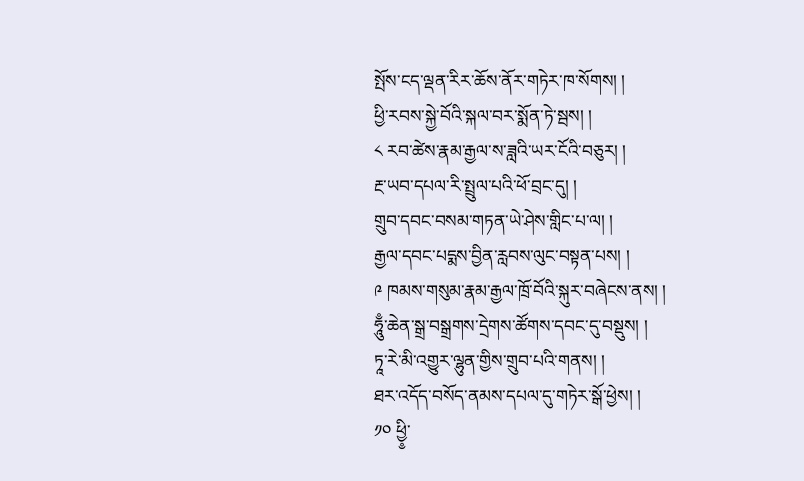སྤོས་ངད་ལྡན་རིར་ཆོས་ནོར་གཏེར་ཁ་སོགས། །
ཕྱི་རབས་སྐྱེ་བོའི་སྐལ་བར་སྨོན་ཏེ་སྦས། །
༨ རབ་ཚེས་རྣམ་རྒྱལ་ས་ཟླའི་ཡར་ངོའི་བཅུར། །
རྔ་ཡབ་དཔལ་རི་སྤྲུལ་པའི་ཕོ་བྲང་དུ། །
གྲུབ་དབང་བསམ་གཏན་ཡེ་ཤེས་གླིང་པ་ལ། །
རྒྱལ་དབང་པདྨས་བྱིན་རླབས་ལུང་བསྟན་པས། །
༩ ཁམས་གསུམ་རྣམ་རྒྱལ་ཁྲོ་བོའི་སྐུར་བཞེངས་ནས། །
ཧཱུྃ་ཆེན་སྒྲ་བསྒྲགས་དྲེགས་ཚོགས་དབང་དུ་བསྡུས། །
ཏཱ་རེ་མི་འགྱུར་ལྷུན་གྱིས་གྲུབ་པའི་གནས། །
ཐར་འདོད་བསོད་ནམས་དཔལ་དུ་གཏེར་སྒོ་ཕྱེས། །
༡༠ ཕྱི༵་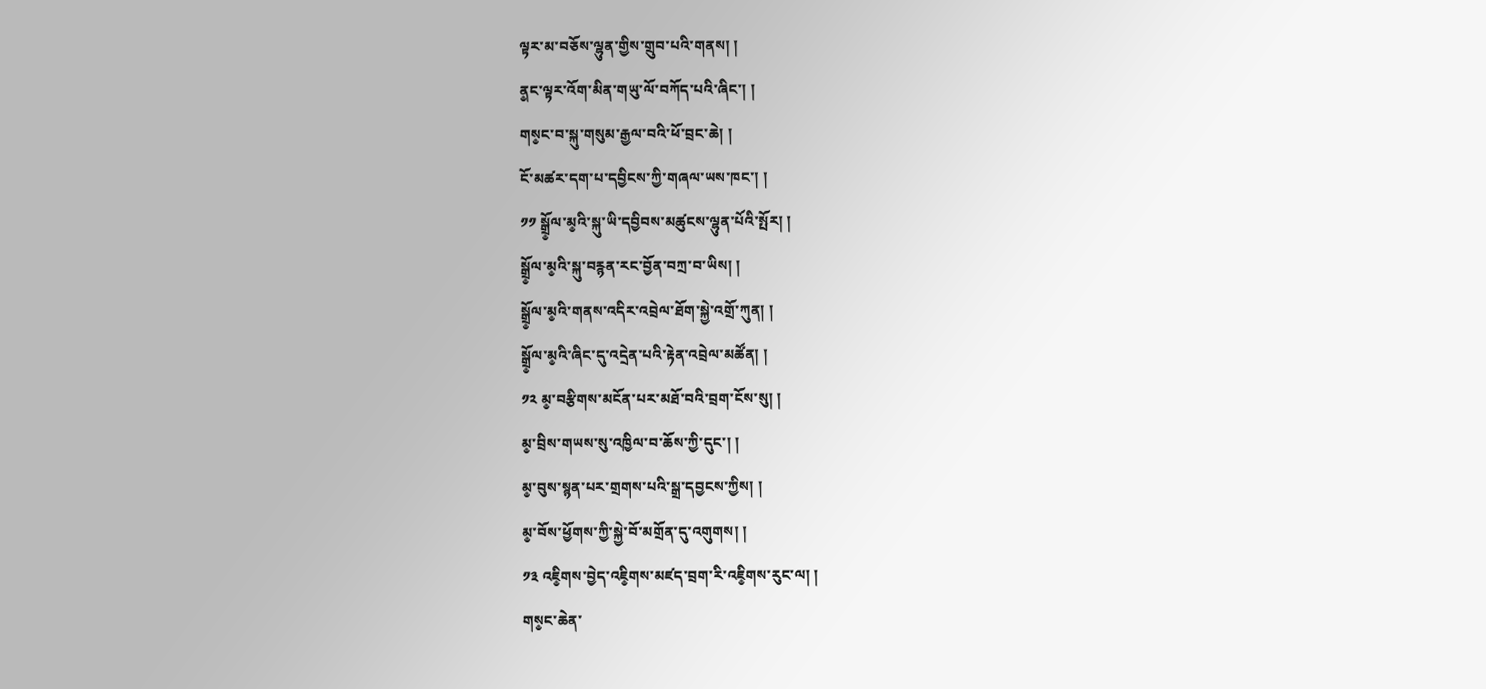ལྟར་མ་བཅོས་ལྷུན་གྱིས་གྲུབ་པའི་གནས། །
ན༵ང་ལྟར་འོག་མིན་གཡུ་ལོ་བཀོད་པའི་ཞིང་། །
གས༵ང་བ་སྐུ་གསུམ་རྒྱལ་བའི་ཕོ་བྲང་ཆེ། །
ངོ་མཚར་དག་པ་དབྱིངས་ཀྱི་གཞལ་ཡས་ཁང་། །
༡༡ སྒྲོ༵ལ་མ༵འི་སྐུ་ཡི་དབྱིབས་མཚུངས་ལྷུན་པོའི་སྤོར། །
སྒྲོ༵ལ་མ༵འི་སྐུ་བརྙན་རང་བྱོན་བཀྲ་བ་ཡིས། །
སྒྲོ༵ལ་མ༵འི་གནས་འདིར་འབྲེལ་ཐོག་སྐྱེ་འགྲོ་ཀུན། །
སྒྲོ༵ལ་མ༵འི་ཞིང་དུ་འདྲེན་པའི་རྟེན་འབྲེལ་མཚོན། །
༡༢ མ༵་བརྩིགས་མངོན་པར་མཐོ་བའི་བྲག་ངོས་སུ། །
མ༵་བྲིས་གཡས་སུ་འཁྱིལ་བ་ཆོས་ཀྱི་དུང་། །
མ༵་བུས་སྙན་པར་གྲགས་པའི་སྒྲ་དབྱངས་ཀྱིས། །
མ༵་བོས་ཕྱོགས་ཀྱི་སྐྱེ་བོ་མགྲོན་དུ་འགུགས། །
༡༣ འཇི༵གས་བྱེད་འཇི༵གས་མཛད་བྲག་རི་འཇི༵གས་རུང་ལ། །
གས༵ང་ཆེན་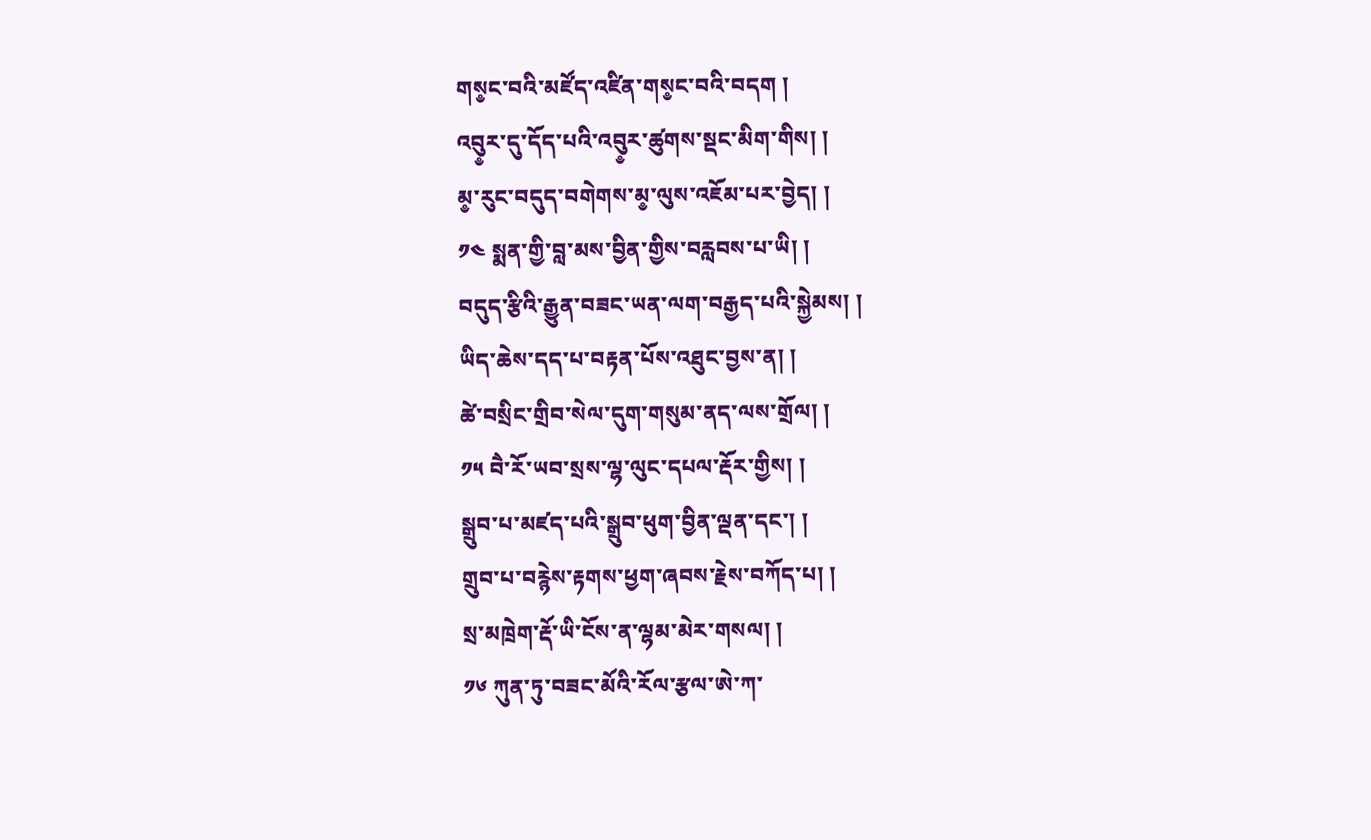གས༵ང་བའི་མཛོད་འཛིན་གས༵ང་བའི་བདག །
འབུ༵ར་དུ་དོད་པའི་འབུ༵ར་ཚུགས་སྡང་མིག་གིས། །
མ༵་རུང་བདུད་བགེགས་མ༵་ལུས་འཇོམ་པར་བྱེད། །
༡༤ སྨན་གྱི་བླ་མས་བྱིན་གྱིས་བརླབས་པ་ཡི། །
བདུད་རྩིའི་རྒྱུན་བཟང་ཡན་ལག་བརྒྱད་པའི་སྐྱེམས། །
ཡིད་ཆེས་དད་པ་བརྟན་པོས་འཐུང་བྱས་ན། །
ཚེ་བསྲིང་གྲིབ་སེལ་དུག་གསུམ་ནད་ལས་གྲོལ། །
༡༥ བཻ་རོ་ཡབ་སྲས་ལྷ་ལུང་དཔལ་རྡོར་གྱིས། །
སྒྲུབ་པ་མཛད་པའི་སྒྲུབ་ཕུག་བྱིན་ལྡན་དང་། །
གྲུབ་པ་བརྙེས་རྟགས་ཕྱག་ཞབས་རྗེས་བཀོད་པ། །
སྲ་མཁྲེག་རྡོ་ཡི་ངོས་ན་ལྷམ་མེར་གསལ། །
༡༦ ཀུན་ཏུ་བཟང་མོའི་རོལ་རྩལ་ཨེ་ཀ་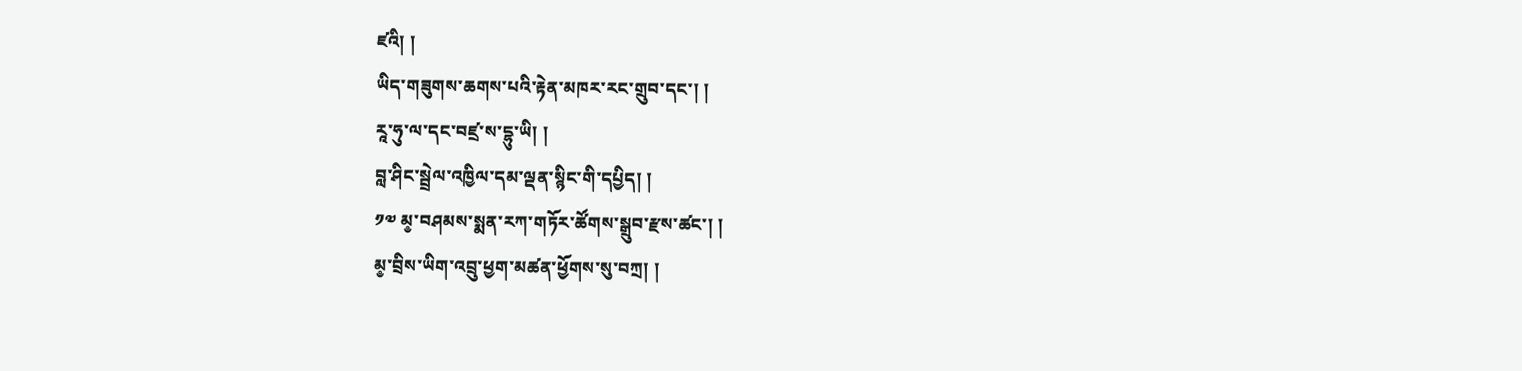ཛའི། །
ཡིད་གཟུགས་ཆགས་པའི་རྟེན་མཁར་རང་གྲུབ་དང་། །
རཱ་ཧུ་ལ་དང་བཛྲ་ས་དྷུ་ཡི། །
བླ་ཤིང་སྦྲེལ་འཁྱིལ་དམ་ལྡན་སྙིང་གི་དཔྱིད། །
༡༧ མ༵་བཤམས་སྨན་རཀ་གཏོར་ཚོགས་སྒྲུབ་རྫས་ཚང་། །
མ༵་བྲིས་ཡིག་འབྲུ་ཕྱག་མཚན་ཕྱོགས་སུ་བཀྲ། །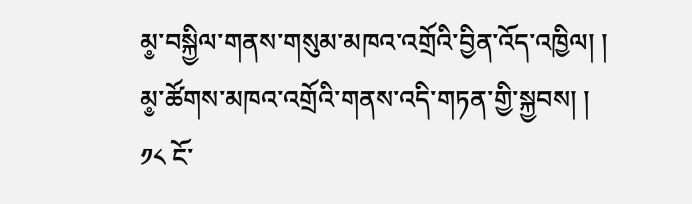མ༵་བསྐྱིལ་གནས་གསུམ་མཁའ་འགྲོའི་བྱིན་འོད་འཁྱིལ། །
མ༵་ཚོགས་མཁའ་འགྲོའི་གནས་འདི་གཏན་གྱི་སྐྱབས། །
༡༨ ངོ་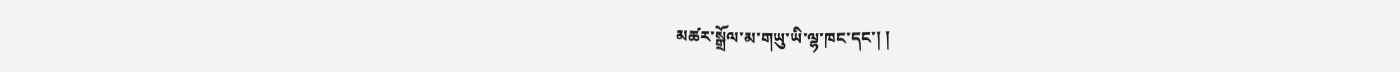མཚར་སྒྲོལ་མ་གཡུ་ཡི་ལྷ་ཁང་དང་། །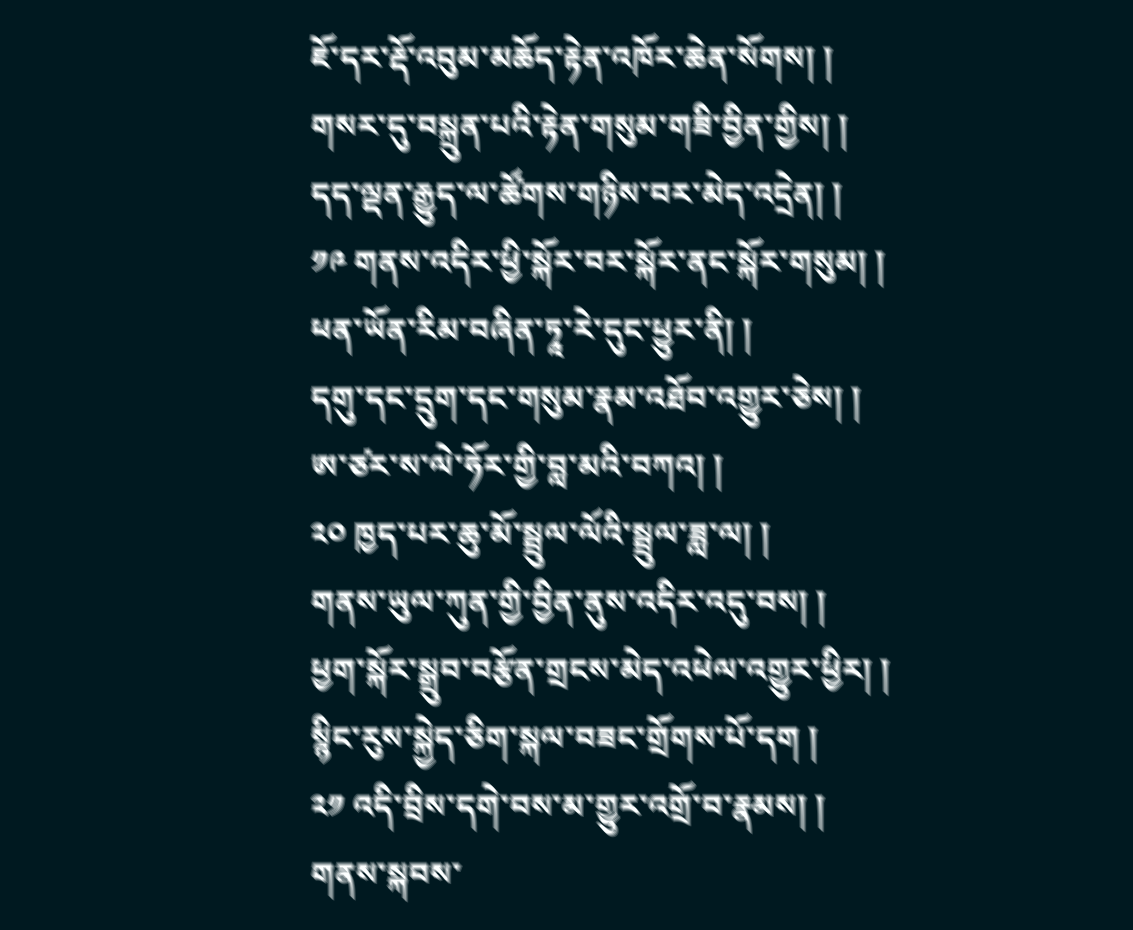ཇོ་དར་རྡོ་འབུམ་མཆོད་རྟེན་འཁོར་ཆེན་སོགས། །
གསར་དུ་བསྐྲུན་པའི་རྟེན་གསུམ་གཟི་བྱིན་གྱིས། །
དད་ལྡན་རྒྱུད་ལ་ཚོགས་གཉིས་བར་མེད་འདྲེན། །
༡༩ གནས་འདིར་ཕྱི་སྐོར་བར་སྐོར་ནང་སྐོར་གསུམ། །
ཕན་ཡོན་རིམ་བཞིན་ཏཱ་རེ་དུང་ཕྱུར་ནི། །
དགུ་དང་དྲུག་དང་གསུམ་རྣམ་འཐོབ་འགྱུར་ཅེས། །
ཨ་ཙར་ས་ལེ་ཧོར་གྱི་བླ་མའི་བཀའ། །
༢༠ ཁྱད་པར་ཆུ་མོ་སྦྲུལ་ལོའི་སྦྲུལ་ཟླ་ལ། །
གནས་ཡུལ་ཀུན་གྱི་བྱིན་ནུས་འདིར་འདུ་བས། །
ཕྱག་སྐོར་སྒྲུབ་བརྩོན་གྲངས་མེད་འཕེལ་འགྱུར་ཕྱིར། །
སྙིང་རུས་སྐྱེད་ཅིག་སྐལ་བཟང་གྲོགས་པོ་དག །
༢༡ འདི་བྲིས་དགེ་བས་མ་གྱུར་འགྲོ་བ་རྣམས། །
གནས་སྐབས་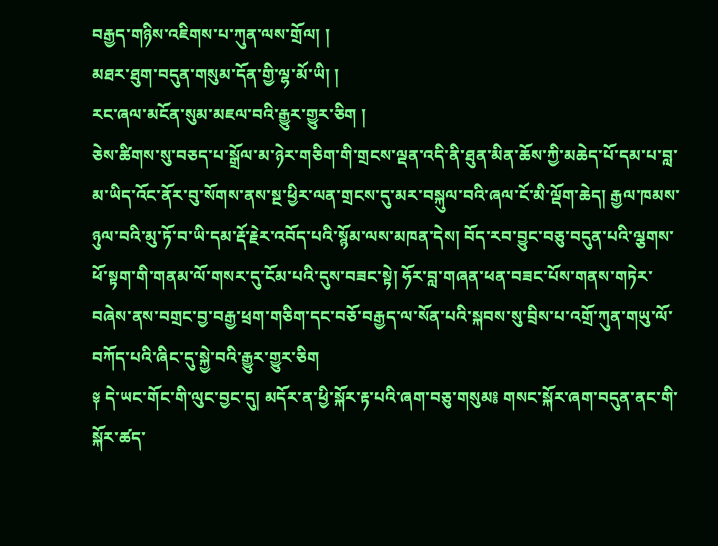བརྒྱད་གཉིས་འཇིགས་པ་ཀུན་ལས་གྲོལ། །
མཐར་ཐུག་བདུན་གསུམ་དོན་གྱི་ལྷ་མོ་ཡི། །
རང་ཞལ་མངོན་སུམ་མཇལ་བའི་རྒྱུར་གྱུར་ཅིག །
ཅེས་ཚིགས་སུ་བཅད་པ་སྒྲོལ་མ་ཉེར་གཅིག་གི་གྲངས་ལྡན་འདི་ནི་ཐུན་མིན་ཆོས་ཀྱི་མཆེད་པོ་དམ་པ་བླ་མ་ཡིད་འོང་ནོར་བུ་སོགས་ནས་སྔ་ཕྱིར་ལན་གྲངས་དུ་མར་བསྐུལ་བའི་ཞལ་ངོ་མི་ལྡོག་ཆེད། རྒྱལ་ཁམས་ཉུལ་བའི་མུ་ཏོ་བ་ཡི་དམ་རྡོ་རྗེར་འབོད་པའི་སྙོམ་ལས་མཁན་དེས། བོད་རབ་བྱུང་བཅུ་བདུན་པའི་ལྕགས་ཕོ་སྟག་གི་གནམ་ལོ་གསར་དུ་ངོམ་པའི་དུས་བཟང་སྟེ། ཧོར་བླ་གཞན་ཕན་བཟང་པོས་གནས་གཏེར་བཞེས་ནས་བགྲང་བྱ་བརྒྱ་ཕྲག་གཅིག་དང་བཅོ་བརྒྱད་ལ་སོན་པའི་སྐབས་སུ་བྲིས་པ་འགྲོ་ཀུན་གཡུ་ལོ་བཀོད་པའི་ཞིང་དུ་སྐྱེ་བའི་རྒྱུར་གྱུར་ཅིག
༈ དེ་ཡང་གོང་གི་ལུང་བྱང་དུ། མདོར་ན་ཕྱི་སྐོར་རྟ་པའི་ཞག་བཅུ་གསུམ༔ གསང་སྐོར་ཞག་བདུན་ནང་གི་སྐོར་ཚད་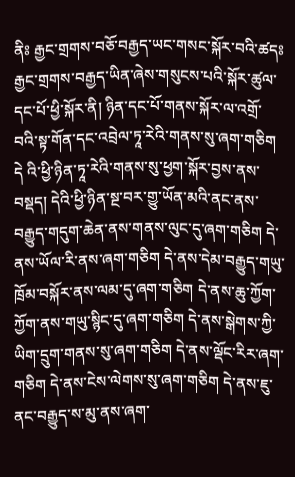ནིཿ རྒྱང་གྲགས་བཅོ་བརྒྱད་ཡང་གསང་སྐོར་བའི་ཚདཿ རྒྱང་གྲགས་བརྒྱད་ཡིན་ཞེས་གསུངས་པའི་སྐོར་ཚུལ་དང་པོ་ཕྱི་སྐོར་ནི། ཉིན་དང་པོ་གནས་སྐོར་ལ་འགྲོ་བའི་སྟ་གོན་དང་འབྲེལ་ཏཱ་རེའི་གནས་སུ་ཞག་གཅིག དེ འི་ཕྱི་ཉིན་ཏཱ་རེའི་གནས་སུ་ཕྱག་སྐོར་བྱས་ནས་བསྡད། དེའི་ཕྱི་ཉིན་སྔ་བར་གྱུ་ཡོན་མའི་ནང་ནས་བརྒྱུད་གདུག་ཆེན་ནས་གནས་ལུང་དུ་ཞག་གཅིག དེ་ནས་ཡོལ་རི་ནས་ཞག་གཅིག དེ་ནས་དེམ་བརྒྱུད་གཡུ་ཁྲོམ་བསྐོར་ནས་ལམ་དུ་ཞག་གཅིག དེ་ནས་ཆུ་ཀྱོག་ཀྱོག་ནས་གཡུ་སྙིང་དུ་ཞག་གཅིག དེ་ནས་སྒེགས་ཀྱི་ཡིག་དྲུག་གནས་སུ་ཞག་གཅིག དེ་ནས་ལྡོང་རིར་ཞག་གཅིག དེ་ནས་ངེས་ལེགས་སུ་ཞག་གཅིག དེ་ནས་ཇུ་ནང་བརྒྱུད་ས་མུ་ནས་ཞག་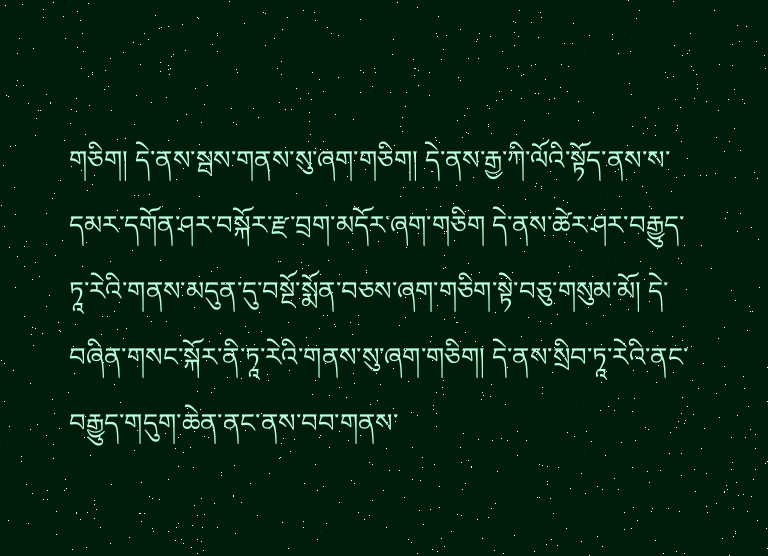གཅིག། དེ་ནས་སྦས་གནས་སུ་ཞག་གཅིག། དེ་ནས་རྒྱ་ཀི་ལོའི་སྟོད་ནས་ས་དམར་དགོན་ཤར་བསྐོར་རྫ་བྲག་མདོར་ཞག་གཅིག དེ་ནས་ཚེར་ཤར་བརྒྱུད་ཏཱ་རེའི་གནས་མདུན་དུ་བསྔོ་སྨོན་བཅས་ཞག་གཅིག་སྟེ་བཅུ་གསུམ་མོ། དེ་བཞིན་གསང་སྐོར་ནི་ཏཱ་རེའི་གནས་སུ་ཞག་གཅིག། དེ་ནས་སྲིབ་ཏཱ་རེའི་ནང་བརྒྱུད་གདུག་ཆེན་ནང་ནས་བབ་གནས་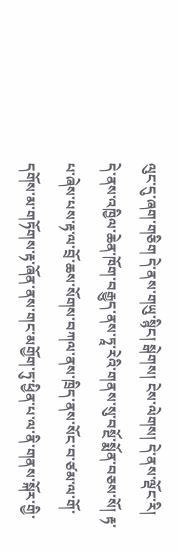ལུང་དུ་ཞག་གཅིག དེ་ནས་གཡུ་སྙིང། སྒེགས། ངེས་ལེགས། དེ་ནས་ལྡོང་རི། དེ་ནས་འཁྱིལ་ཆེན་ཁོག་བརྒྱུད་ནས་ཏཱ་རེའི་གནས་སུ་བསྔོ་སྨོན་བཅས་སོ། རྟ་པ་ཞེས་པས་རྟ་ལ་བྲོ་ཆས་སོགས་བཀལ་ནས་ཁྲིད་ནས་སོང་བ་ཙམ་ལ་གོ་དགོས་མ་གཏོགས་རྟ་ཞོན་ནས་གང་མགྱོག་ཏུ་ཕྱིན་པ་ལ་ནི་གནས་སྐོར་གྱི་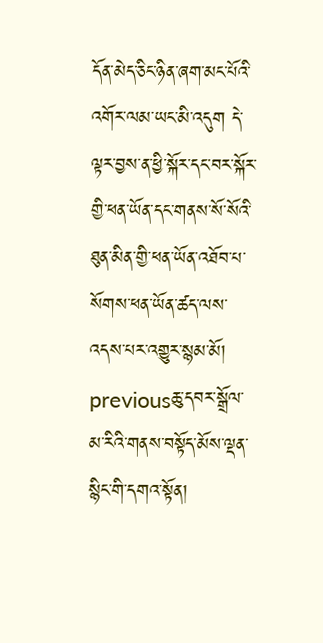དོན་མེད་ཅིང་ཉིན་ཞག་མང་པོའི་འགོར་ལམ་ཡང་མི་འདུག དེ་ལྟར་བྱས་ན་ཕྱི་སྐོར་དང་བར་སྐོར་གྱི་ཕན་ཡོན་དང་གནས་སོ་སོའི་ཐུན་མིན་གྱི་ཕན་ཡོན་འཐོབ་པ་སོགས་ཕན་ཡོན་ཚད་ལས་འདས་པར་འགྱུར་སྙམ་མོ།
previousཆུ་དབར་སྒྲོལ་མ་རིའི་གནས་བསྟོད་མོས་ལྡན་སྙིང་གི་དགའ་སྟོན།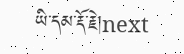ཡི་དམ་རྡོ་རྗེ།next